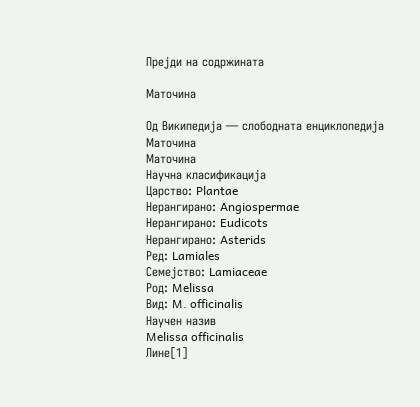Прејди на содржината

Маточина

Од Википедија — слободната енциклопедија
Маточина
Маточина
Научна класификација
Царство: Plantae
Нерангирано: Angiospermae
Нерангирано: Eudicots
Нерангирано: Asterids
Ред: Lamiales
Семејство: Lamiaceae
Род: Melissa
Вид: M. officinalis
Научен назив
Melissa officinalis
Лине[1]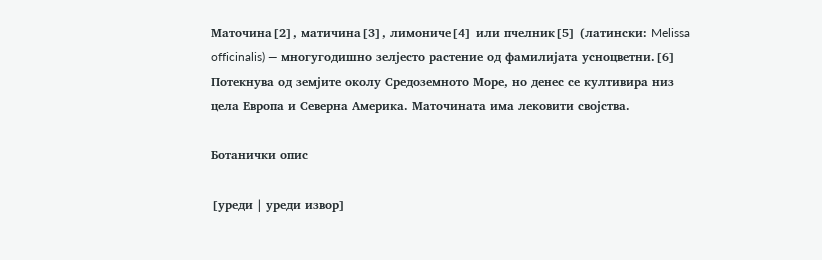Маточина[2], матичина[3], лимониче[4] или пчелник[5] (латински: Melissa officinalis) — многугодишно зелјесто растение од фамилијата усноцветни.[6] Потекнува од земјите околу Средоземното Море, но денес се култивира низ цела Европа и Северна Америка. Маточината има лековити својства.

Ботанички опис

[уреди | уреди извор]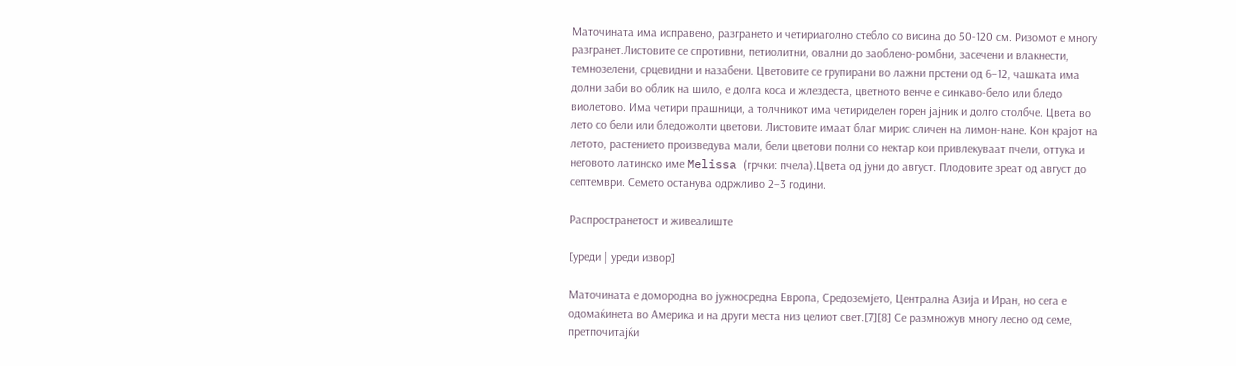Маточината има исправено, разгрането и четириаголно стебло со висина до 50-120 см. Ризомот е многу разгранет.Листовите се спротивни, петиолитни, овални до заоблено-ромбни, засечени и влакнести, темнозелени, срцевидни и назабени. Цветовите се групирани во лажни прстени од 6–12, чашката има долни заби во облик на шило, е долга коса и жлездеста, цветното венче е синкаво-бело или бледо виолетово. Има четири прашници, а толчникот има четириделен горен јајник и долго столбче. Цвета во лето со бели или бледожолти цветови. Листовите имаат благ мирис сличен на лимон-нане. Кон крајот на летото, растението произведува мали, бели цветови полни со нектар кои привлекуваат пчели, оттука и неговото латинско име Melissa (грчки: пчела).Цвета од јуни до август. Плодовите зреат од август до септември. Семето останува одржливо 2–3 години.

Распространетост и живеалиште

[уреди | уреди извор]

Маточината е домородна во јужносредна Европа, Средоземјето, Централна Азија и Иран, но сега е одомаќинета во Америка и на други места низ целиот свет.[7][8] Се размножув многу лесно од семе, претпочитајќи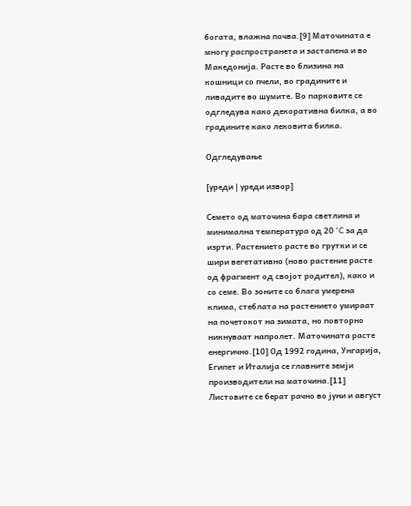богата, влажна почва.[9] Маточината е многу распространета и застапена и во Македонија. Расте во близина на кошници со пчели, во градините и ливадите во шумите. Во парковите се одгледува како декоративна билка, а во градините како лековита билка.

Одгледување

[уреди | уреди извор]

Семето од маточина бара светлина и минимална температура од 20 °C за да изрти. Растението расте во грутки и се шири вегетативно (ново растение расте од фрагмент од својот родител), како и со семе. Во зоните со блага умерена клима, стеблата на растението умираат на почетокот на зимата, но повторно никнуваат напролет. Маточината расте енергично.[10] Од 1992 година, Унгарија, Египет и Италија се главните земји производители на маточина.[11] Листовите се берат рачно во јуни и август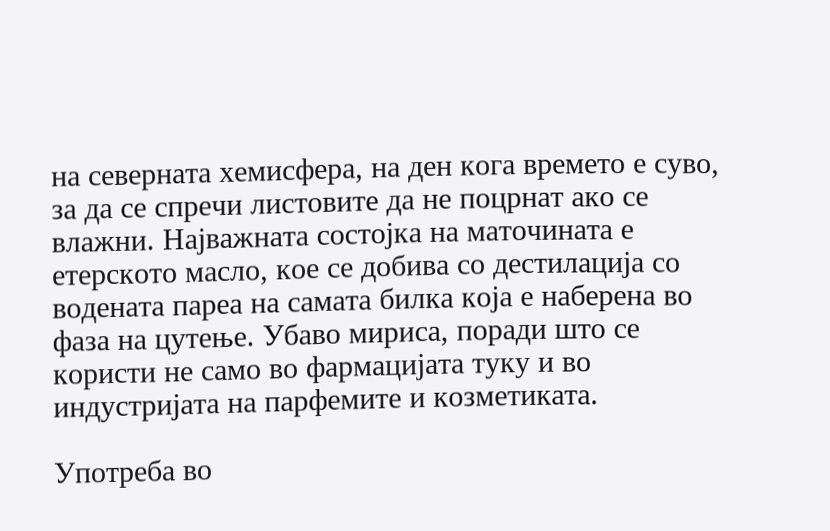на северната хемисфера, на ден кога времето е суво, за да се спречи листовите да не поцрнат ако се влажни. Најважната состојка на маточината е етерското масло, кое се добива со дестилација со водената пареа на самата билка која е наберена во фаза на цутење. Убаво мириса, поради што се користи не само во фармацијата туку и во индустријата на парфемите и козметиката.

Употреба во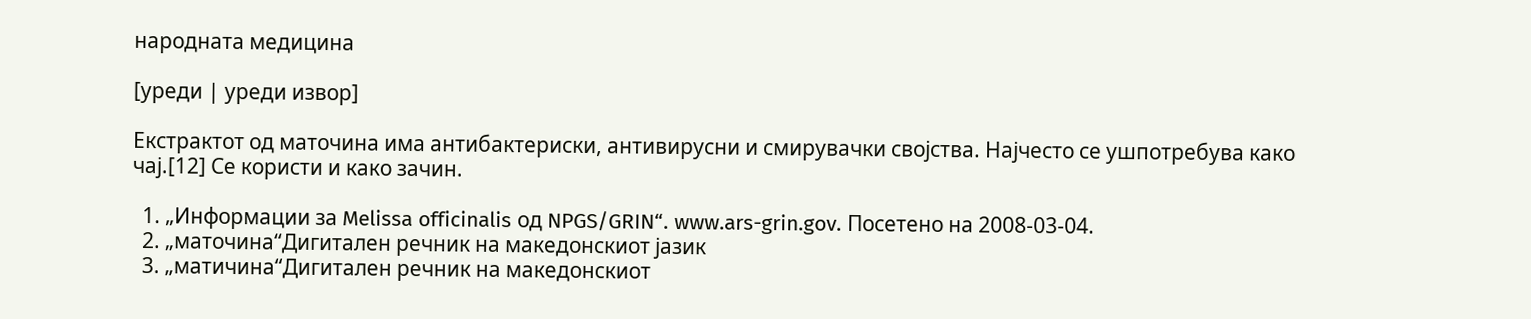народната медицина

[уреди | уреди извор]

Екстрактот од маточина има антибактериски, антивирусни и смирувачки својства. Најчесто се ушпотребува како чај.[12] Се користи и како зачин.

  1. „Информации за Melissa officinalis од NPGS/GRIN“. www.ars-grin.gov. Посетено на 2008-03-04.
  2. „маточина“Дигитален речник на македонскиот јазик
  3. „матичина“Дигитален речник на македонскиот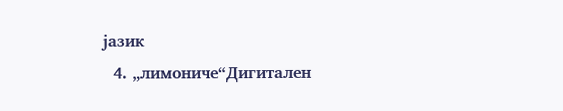јазик
  4. „лимониче“Дигитален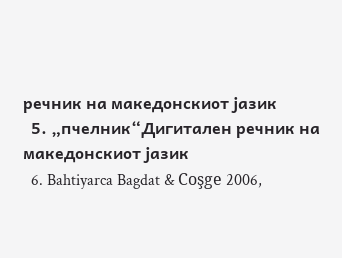речник на македонскиот јазик
  5. „пчелник“Дигитален речник на македонскиот јазик
  6. Bahtiyarca Bagdat & Coşge 2006,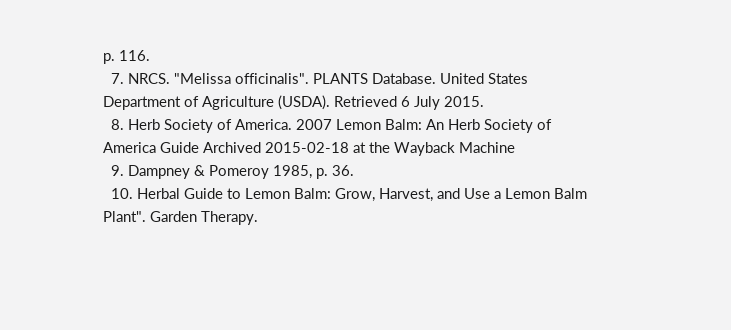p. 116.
  7. NRCS. "Melissa officinalis". PLANTS Database. United States Department of Agriculture (USDA). Retrieved 6 July 2015.
  8. Herb Society of America. 2007 Lemon Balm: An Herb Society of America Guide Archived 2015-02-18 at the Wayback Machine
  9. Dampney & Pomeroy 1985, p. 36.
  10. Herbal Guide to Lemon Balm: Grow, Harvest, and Use a Lemon Balm Plant". Garden Therapy.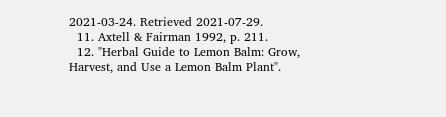2021-03-24. Retrieved 2021-07-29.
  11. Axtell & Fairman 1992, p. 211.
  12. "Herbal Guide to Lemon Balm: Grow, Harvest, and Use a Lemon Balm Plant".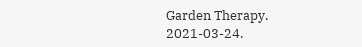Garden Therapy. 2021-03-24.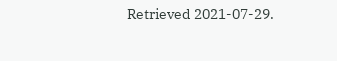Retrieved 2021-07-29.